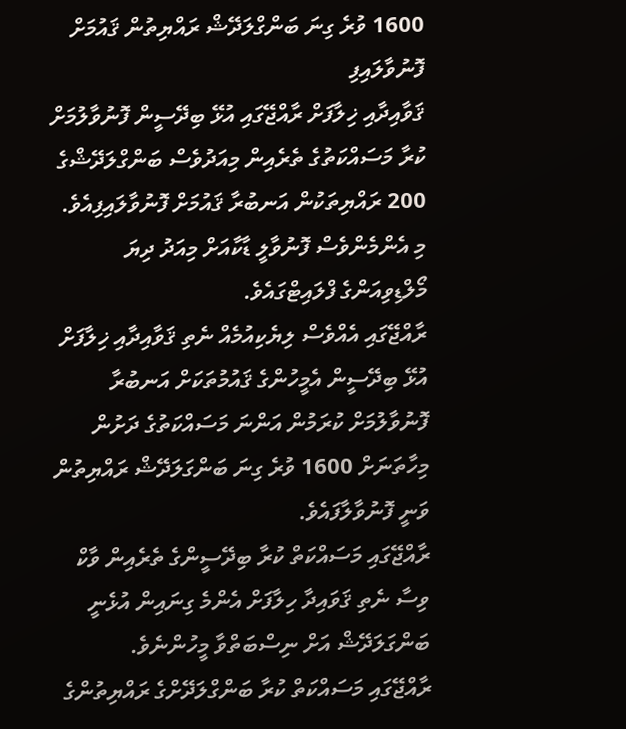1600 ވުރެ ގިނަ ބަންގްލަދޭޝް ރައްޔިތުން ޤައުމަށް ފޮނުވާލައިފި
ޤަވާއިދާއި ޚިލާފަށް ރާއްޖޭގައި އުޅޭ ބިދޭސީން ފޮނުވާލުމަށް ކުރާ މަސައްކަތުގެ ތެރެއިން މިއަދުވެސް ބަންގްލަދޭޝްގެ 200 ރައްޔިތަކުން އަނބުރާ ޤައުމަށް ފޮނުވާލައިފިއެވެ. މި އެންމެންވެސް ފޮނުވާލީ ޑާކާއަށް މިއަދު ދިޔަ މޯލްޑިވިއަންގެ ފްލައިޓްގައެވެ.
ރާއްޖޭގައި އެއްވެސް ލިޔެކިއުމެއް ނެތި ޤަވާއިދާއި ޚިލާފަށް އުޅޭ ބިދޭސީން އެމީހުންގެ ޤައުމުތަކަށް އަނބުރާ ފޮނުވާލުމަށް ކުރަމުން އަންނަ މަސައްކަތުގެ ދަށުން މިހާތަނަށް 1600 ވުރެ ގިނަ ބަންގަލަދޭޝް ރައްޔިތުން ވަނީ ފޮނުވާލާފައެވެ.
ރާއްޖޭގައި މަސައްކަތް ކުރާ ބިދޭސީންގެ ތެރެއިން ވާކް ވިސާ ނެތި ޤަވައިދާ ހިލާފަށް އެންމެ ގިނައިން އުޅެނީ ބަންގަލަދޭޝް އަށް ނިސްބަތްވާ މީހުންނެވެ.
ރާއްޖޭގައި މަސައްކަތް ކުރާ ބަންގްލަދޭށްގެ ރައްޔިތުންގެ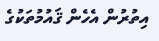އިތުރުން އެހެން ޤައުމުތަކުގެ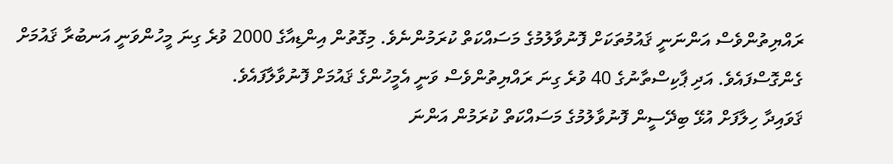ރައްޔިތުންވެސް އަންނަނީ ޤައުމުތަކަށް ފޮނުވާލުމުގެ މަސައްކަތް ކުރަމުންނެވެ. މިގޮތުން އިންޑިއާގެ 2000 ވުރެ ގިނަ މީހުންވަނީ އަނބުރާ ޤައުމަށް ގެންގޮސްފައެވެ. އަދި ޕާކިސްތާނުގެ 40 ވުރެ ގިނަ ރައްޔިތުންވެސް ވަނީ އެމީހުންގެ ޤައުމަށް ފޮނުވާލާފައެވެ.
ޤަވައިދާ ހިލާފަށް އުޅޭ ބިދޭސީން ފޮނުވާލުމުގެ މަސައްކަތް ކުރަމުން އަންނަ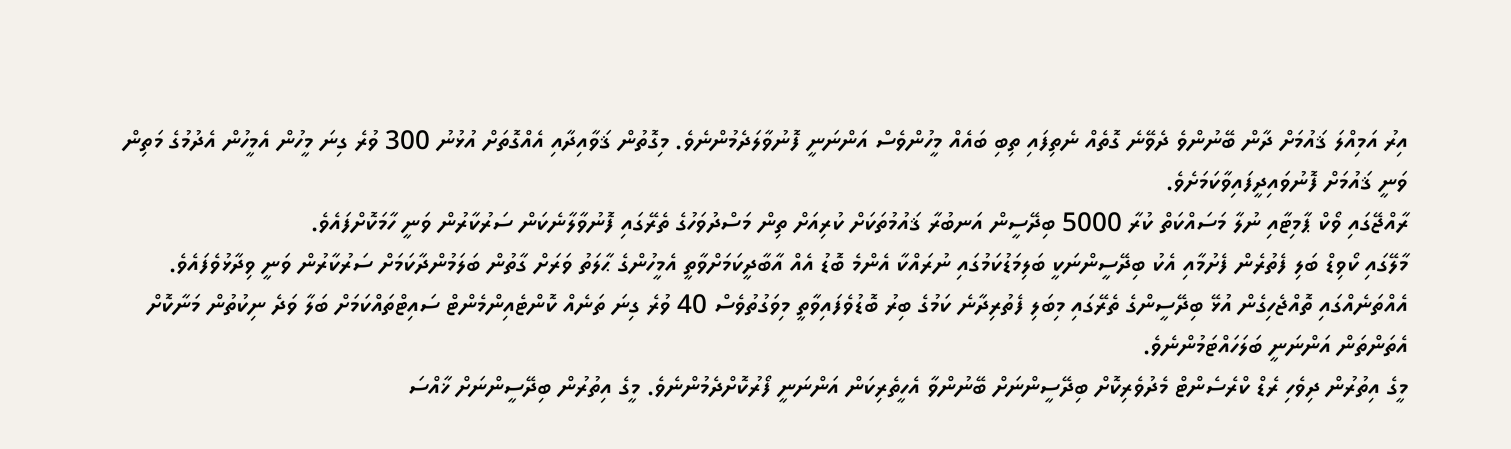އިރު އަމިއްލަ ޤައުމަށް ދާން ބޭނުންވެ ދެވޭނެ ގޮތެއް ނެތިފައި ތިބި ބައެއް މީހުންވެސް އަންނަނީ ފޮނުވާލަދެމުންނެވެ. މިގޮތުން ޤަވާއިދާއި އެއްގޮތަށް އުޅުނު 300 ވުރެ ގިނަ މީހުން އެމީހުން އެދުމުގެ މަތިން ވަނީ ޤައުމަށް ފޮނުވައިދީފައިވާކަމަށެވެ.
ރާއްޖޭގައި ވޯކް ޕާމިޓާއި ނުލާ މަސައްކަތް ކުރާ 5000 ބިދޭސީން އަނބުރާ ޤައުމުތަކަށް ކުރިއަށް ތިން މަސްދުވަހުގެ ތެރޭގައި ފޮނުވާލާނެކަން ސަރުކާރުން ވަނީ ހާމަކޮށްފައެވެ.
މާލޭގައި ކޯވިޑް ބަލި ފެތުރެން ފެށުމާއި އެކު ބިދޭސީންނަކީ ބަލިމަޑުކަމުގައި ނުރައްކާ އެންމެ ބޮޑު އެއް އާބާދީކަމަށްވާތީ އެމީހުންގެ ޙާލަތު ވަރަށް ގާތުން ބަލަމުންދާކަމަށް ސަރުކާރުން ވަނީ ވިދާޅުވެފައެވެ. އެއްތަނެއްގައި ތޮއްޖެހިގެން އުޅޭ ބިދޭސީންގެ ތެރޭގައި މިބަލި ފެތުރިދާނެ ކަމުގެ ބިރު ބޮޑުވެފައިވާތީ މިވަގުތުވެސް 40 ވުރެ ގިނަ ތަނެއް ކޮންޓެއިންމެންޓް ސައިޓްތައްކަމަށް ބަލާ ވަދެ ނިކުތުން މަނާކޮށް އެތަންތަން އަންނަނީ ބަލަހައްޓަމުންނެވެ.
މީގެ އިތުރުން ދިވެހި ރެޑް ކްރެސެންޓް މެދުވެރިކޮށް ބިދޭސީންނަށް ބޭނުންވާ އެހީތެރިކަން އަންނަނީ ފޯރުކޮށްދެމުންނެވެ. މީގެ އިތުރުން ބިދޭސީންނަށް ޚާއްސަ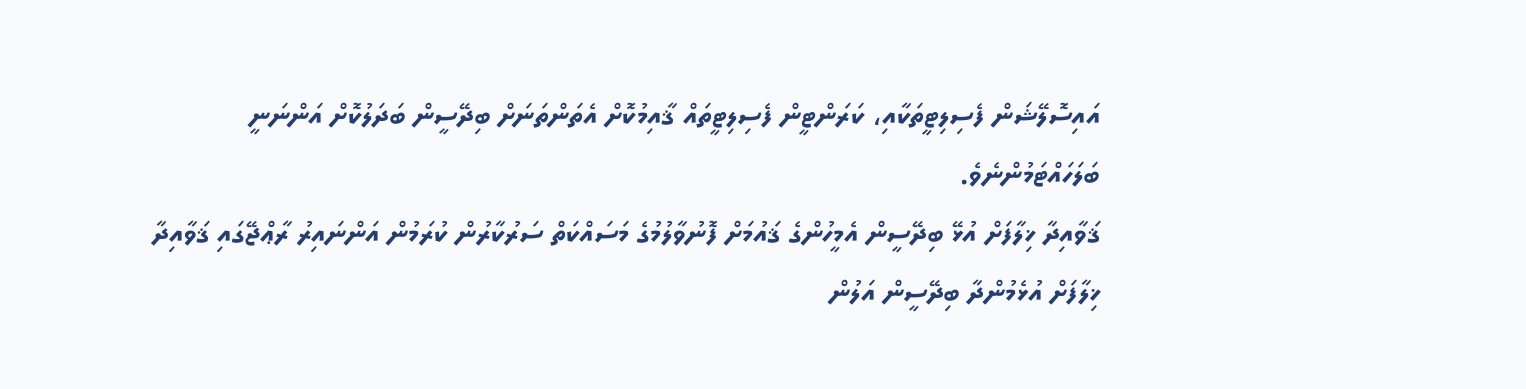އައިސޮލޭޝަން ފެސިލިޓީތަކާއި، ކަރަންޓީން ފެސިލިޓީތައް ޤާއިމުކޮށް އެތަންތަނަށް ބިދޭސީން ބަދަލުކޮށް އަންނަނީ ބަލަހައްޓަމުންނެވެ.
ޤަވާއިދާ ޚިލާފަށް އުޅޭ ބިދޭސީން އެމީހުންގެ ޤައުމަށް ފޮނުވާލުމުގެ މަސައްކަތް ސަރުކާރުން ކުރަމުން އަންނައިރު ރާޢްޖޭގައި ޤަވާއިދާ ޚިލާފަށް އުޅެމުންދާ ބިދޭސީން އަލުން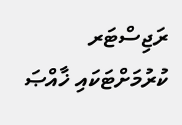ރަޖިސްޓަރ ކުރުމަށްޓަކައި ޚާއްޞަ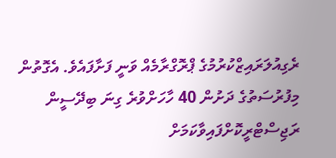ރެގިއުލަރައިޒްކުރުމުގެ ޕްރޮގްރާމެއް ވަނީ ފަށާފައެވެ. އެގޮތުން މިފުރުސަތުގެ ދަށުން 40 ހާހަށްވުރެ ގިނަ ބިދޭސީން ރަޖިސްޓްރީކޮށްފައިވާކަމަށް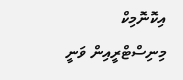އިކޮނޮމިކް މިނިސްޓްރީއިން ވަނީ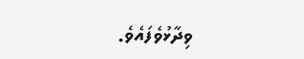ވިދާޅުވެފައެވެ.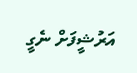އަރުޝީފަށް ނެގީ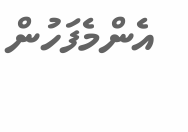އެންމެފަހުން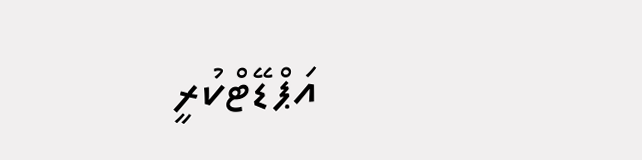އަޕްޑޭޓްކުރީ